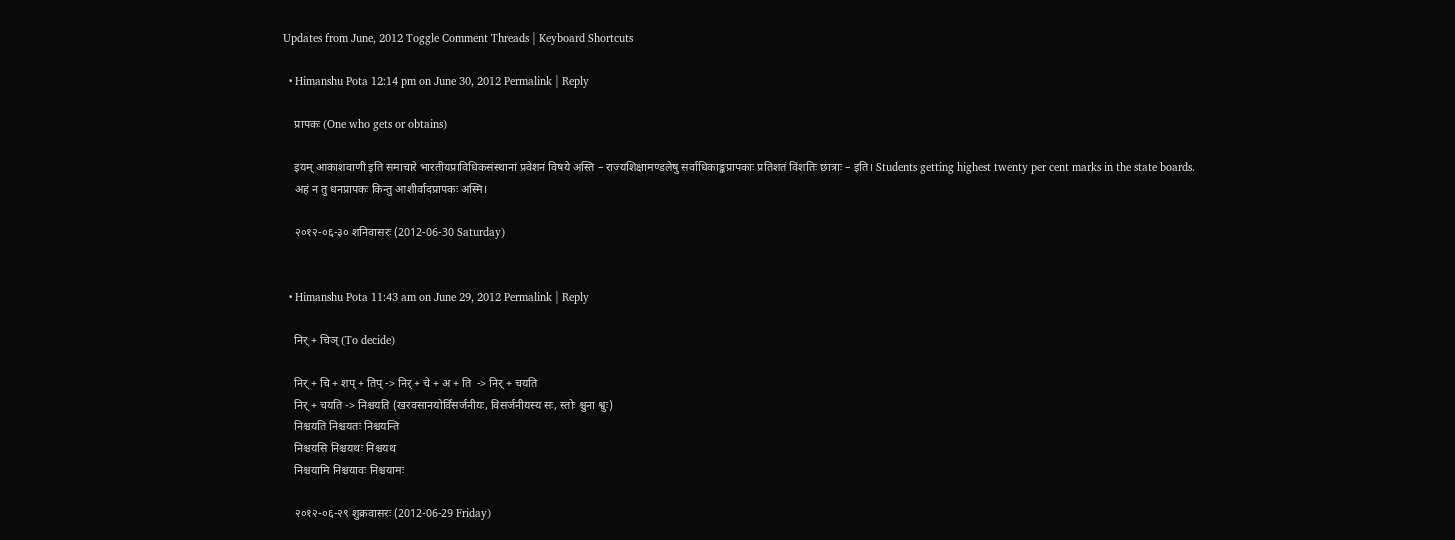Updates from June, 2012 Toggle Comment Threads | Keyboard Shortcuts

  • Himanshu Pota 12:14 pm on June 30, 2012 Permalink | Reply

    प्रापकः (One who gets or obtains)

    इयम् आकाशवाणी इति समाचारे भारतीयप्राविधिकसंस्थानां प्रवेशनं विषये अस्ति – राज्यशिक्षामण्डलेषु सर्वाधिकाङ्कप्रापकाः प्रतिशतं विंशतिः छात्राः – इति। Students getting highest twenty per cent marks in the state boards.
    अहं न तु धनप्रापकः किन्तु आशीर्वादप्रापकः अस्मि।

    २०१२-०६-३० शनिवासरः (2012-06-30 Saturday)


  • Himanshu Pota 11:43 am on June 29, 2012 Permalink | Reply

    निर् + चिञ् (To decide)

    निर् + चि + शप् + तिप् -> निर् + चे + अ + ति  -> निर् + चयति
    निर् + चयति -> निश्चयति (खरवसानयोर्विसर्जनीयः, विसर्जनीयस्य सः, स्तोः श्चुना श्वुः)
    निश्चयति निश्चयतः निश्चयन्ति
    निश्चयसि निश्चयथः निश्चयथ
    निश्चयामि निश्चयावः निश्चयामः

    २०१२-०६-२९ शुक्रवासरः (2012-06-29 Friday)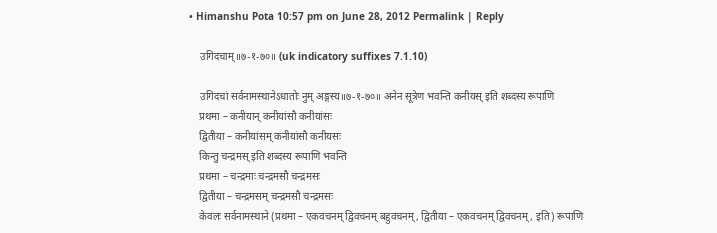• Himanshu Pota 10:57 pm on June 28, 2012 Permalink | Reply

    उगिदचाम्॥७-१-७०॥ (uk indicatory suffixes 7.1.10)

    उगिदचां सर्वनामस्थानेऽधातोः नुम् अङ्गस्य॥७-१-७०॥ अनेन सूत्रेण भवन्ति कनीयस् इति शब्दस्य रूपाणि
    प्रथमा – कनीयान् कनीयांसौ कनीयांसः
    द्वितीया – कनीयांसम् कनीयांसौ कनीयसः
    किन्तु चन्द्रमस् इति शब्दस्य रूपाणि भवन्ति
    प्रथमा – चन्द्रमाः चन्द्रमसौ चन्द्रमसः
    द्वितीया – चन्द्रमसम् चन्द्रमसौ चन्द्रमसः
    केवलः सर्वनामस्थाने (प्रथमा – एकवचनम् द्विवचनम् बहुवचनम्, द्वितीया – एकवचनम् द्विवचनम्, इति) रूपाणि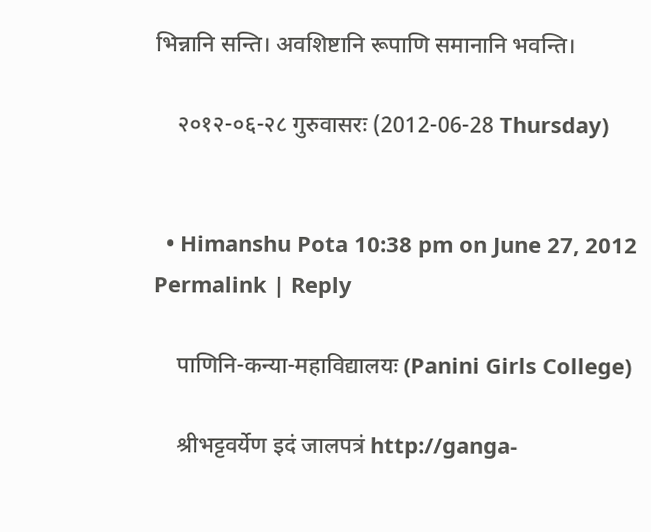भिन्नानि सन्ति। अवशिष्टानि रूपाणि समानानि भवन्ति।

    २०१२-०६-२८ गुरुवासरः (2012-06-28 Thursday)


  • Himanshu Pota 10:38 pm on June 27, 2012 Permalink | Reply

    पाणिनि-कन्या-महाविद्यालयः (Panini Girls College)

    श्रीभट्टवर्येण इदं जालपत्रं http://ganga-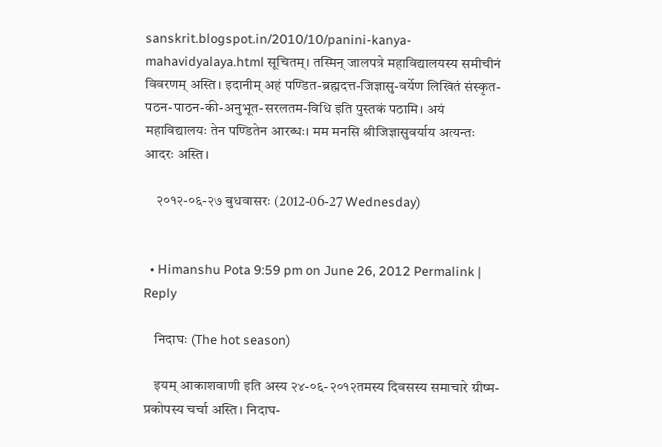sanskrit.blogspot.in/2010/10/panini-kanya-mahavidyalaya.html सूचितम्। तस्मिन् जालपत्रे महाविद्यालयस्य समीचीनं विवरणम् अस्ति। इदानीम् अहं पण्डित-ब्रह्मदत्त-जिज्ञासु-वर्येण लिखितं संस्कृत-पठन-पाठन-की-अनुभूत-सरलतम-विधि इति पुस्तकं पठामि। अयं महाविद्यालयः तेन पण्डितेन आरब्धः। मम मनसि श्रीजिज्ञासुवर्याय अत्यन्तः आदरः अस्ति।

    २०१२-०६-२७ बुधवासरः (2012-06-27 Wednesday)


  • Himanshu Pota 9:59 pm on June 26, 2012 Permalink | Reply

    निदाघः (The hot season)

    इयम् आकाशवाणी इति अस्य २४-०६-२०१२तमस्य दिवसस्य समाचारे ग्रीष्म-प्रकोपस्य चर्चा अस्ति। निदाघ-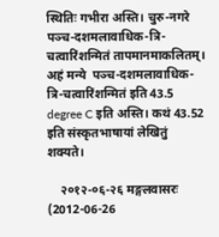स्थितिः गभीरा अस्ति। चुरु-नगरे पञ्च-दशमलावाधिक-त्रि-चत्वारिंशन्मितं तापमानमाकलितम्। अहं मन्ये  पञ्च-दशमलावाधिक-त्रि-चत्वारिंशन्मितं इति 43.5 degree C इति अस्ति। कथं 43.52 इति संस्कृतभाषायां लेखितुं शक्यते।

    २०१२-०६-२६ मङ्गलवासरः (2012-06-26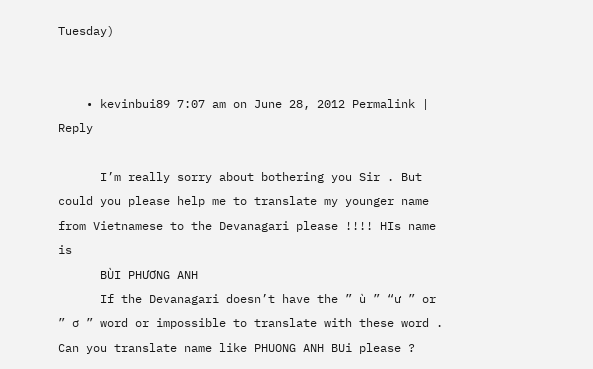Tuesday)


    • kevinbui89 7:07 am on June 28, 2012 Permalink | Reply

      I’m really sorry about bothering you Sir . But could you please help me to translate my younger name from Vietnamese to the Devanagari please !!!! HIs name is
      BÙI PHƯƠNG ANH
      If the Devanagari doesn’t have the ” ù ” “ư ” or ” ơ ” word or impossible to translate with these word . Can you translate name like PHUONG ANH BUi please ?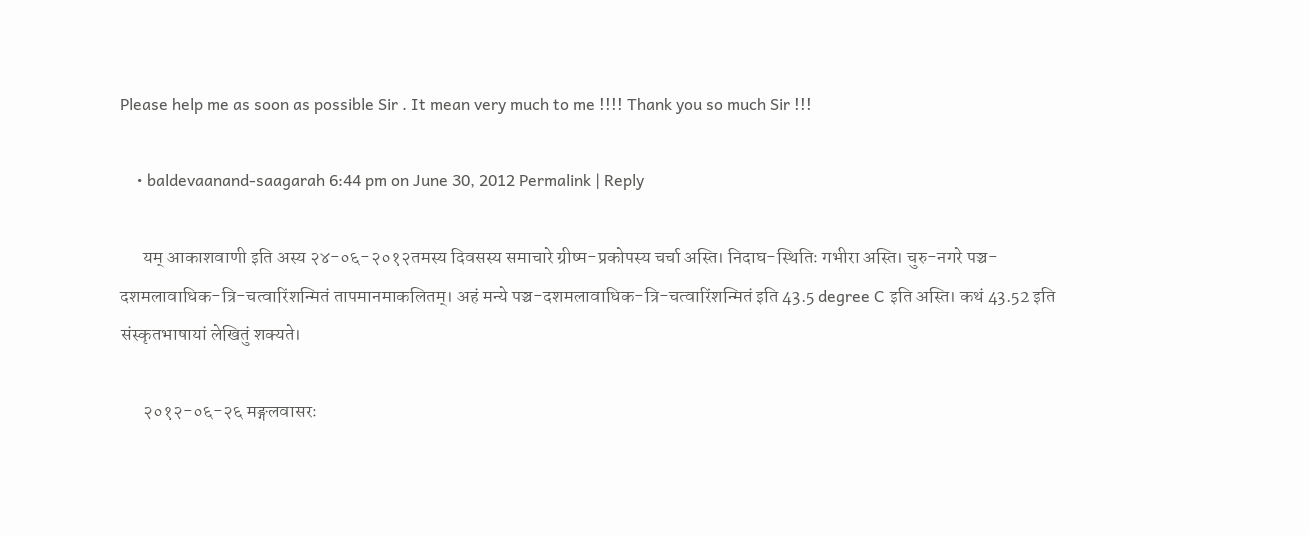Please help me as soon as possible Sir . It mean very much to me !!!! Thank you so much Sir !!!

    • baldevaanand-saagarah 6:44 pm on June 30, 2012 Permalink | Reply

      यम् आकाशवाणी इति अस्य २४-०६-२०१२तमस्य दिवसस्य समाचारे ग्रीष्म-प्रकोपस्य चर्चा अस्ति। निदाघ-स्थितिः गभीरा अस्ति। चुरु-नगरे पञ्च-दशमलावाधिक-त्रि-चत्वारिंशन्मितं तापमानमाकलितम्। अहं मन्ये पञ्च-दशमलावाधिक-त्रि-चत्वारिंशन्मितं इति 43.5 degree C इति अस्ति। कथं 43.52 इति संस्कृतभाषायां लेखितुं शक्यते।

      २०१२-०६-२६ मङ्गलवासरः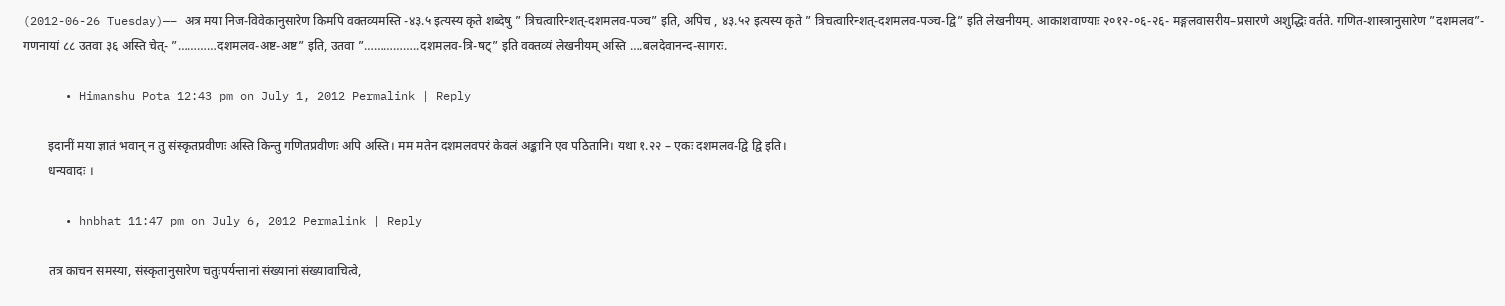(2012-06-26 Tuesday)—– अत्र मया निज-विवेकानुसारेण किमपि वक्तव्यमस्ति -४३.५ इत्यस्य कृते शब्देषु ” त्रिचत्वारिन्शत्-दशमलव-पञ्च” इति, अपिच , ४३.५२ इत्यस्य कृते ” त्रिचत्वारिन्शत्-दशमलव-पञ्च-द्वि” इति लेखनीयम्. आकाशवाण्याः २०१२-०६-२६- मङ्गलवासरीय–प्रसारणे अशुद्धिः वर्तते. गणित-शास्त्रानुसारेण ”दशमलव”- गणनायां ८८ उतवा ३६ अस्ति चेत्- ”…………दशमलव-अष्ट-अष्ट” इति, उतवा ”……………..दशमलव-त्रि-षट्” इति वक्तव्यं लेखनीयम् अस्ति ….बलदेवानन्द-सागरः.

      • Himanshu Pota 12:43 pm on July 1, 2012 Permalink | Reply

        इदानीं मया ज्ञातं भवान् न तु संस्कृतप्रवीणः अस्ति किन्तु गणितप्रवीणः अपि अस्ति। मम मतेन दशमलवपरं केवलं अङ्कानि एव पठितानि। यथा १.२२ – एकः दशमलव-द्वि द्वि इति।
        धन्यवादः ।

      • hnbhat 11:47 pm on July 6, 2012 Permalink | Reply

        तत्र काचन समस्या, संस्कृतानुसारेण चतुःपर्यन्तानां संख्यानां संख्यावाचित्वे,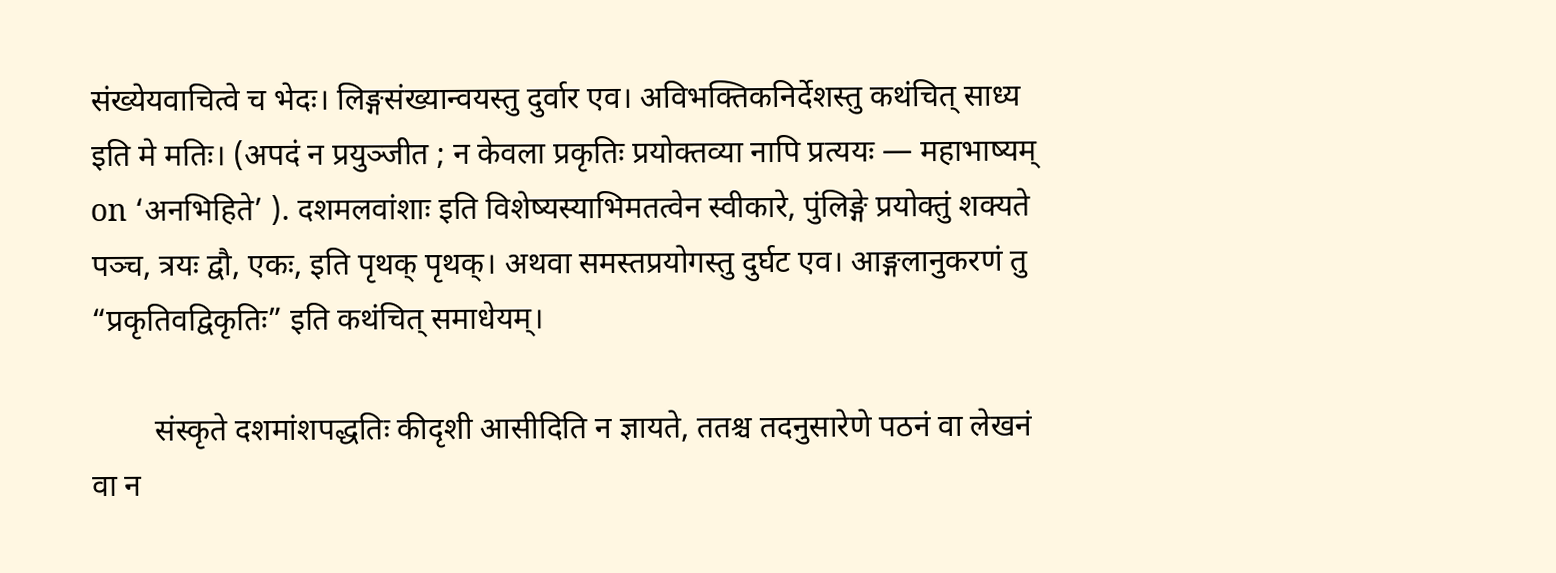संख्येयवाचित्वे च भेदः। लिङ्गसंख्यान्वयस्तु दुर्वार एव। अविभक्तिकनिर्देशस्तु कथंचित् साध्य इति मे मतिः। (अपदं न प्रयुञ्जीत ; न केवला प्रकृतिः प्रयोक्तव्या नापि प्रत्ययः — महाभाष्यम् on ‘अनभिहिते’ ). दशमलवांशाः इति विशेष्यस्याभिमतत्वेन स्वीकारे, पुंलिङ्गे प्रयोक्तुं शक्यते पञ्च, त्रयः द्वौ, एकः, इति पृथक् पृथक्। अथवा समस्तप्रयोगस्तु दुर्घट एव। आङ्गलानुकरणं तु “प्रकृतिवद्विकृतिः” इति कथंचित् समाधेयम्।

        संस्कृते दशमांशपद्धतिः कीदृशी आसीदिति न ज्ञायते, ततश्च तदनुसारेणे पठनं वा लेखनं वा न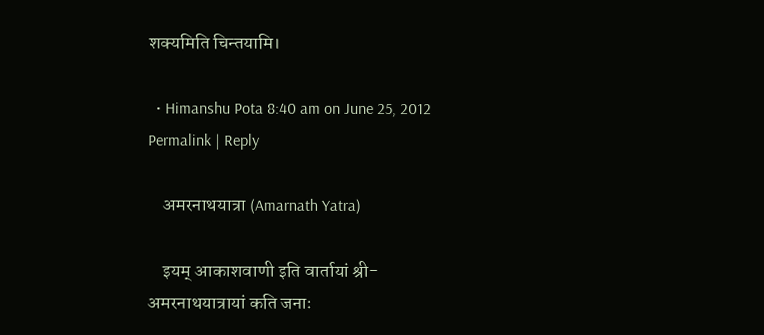शक्यमिति चिन्तयामि।

  • Himanshu Pota 8:40 am on June 25, 2012 Permalink | Reply

    अमरनाथयात्रा (Amarnath Yatra)

    इयम् आकाशवाणी इति वार्तायां श्री-अमरनाथयात्रायां कति जनाः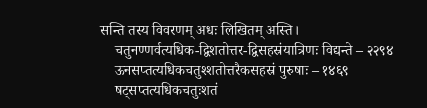सन्ति तस्य विवरणम् अधः लिखितम् अस्ति।
    चतुनण्णर्वत्यधिक-द्विशतोत्तर-द्विसहस्रंयात्रिणः विद्यन्ते – २२९४
    ऊनसप्तत्यधिकचतुश्शतोत्तरैकसहस्रं पुरुषाः – १४६९
    षट्सप्तत्यधिकचतुःशतं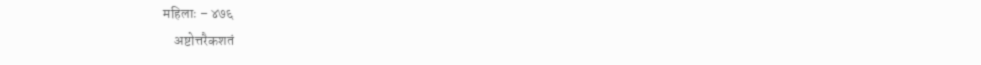महिलाः – ४७६
    अष्टोत्तरैकशतं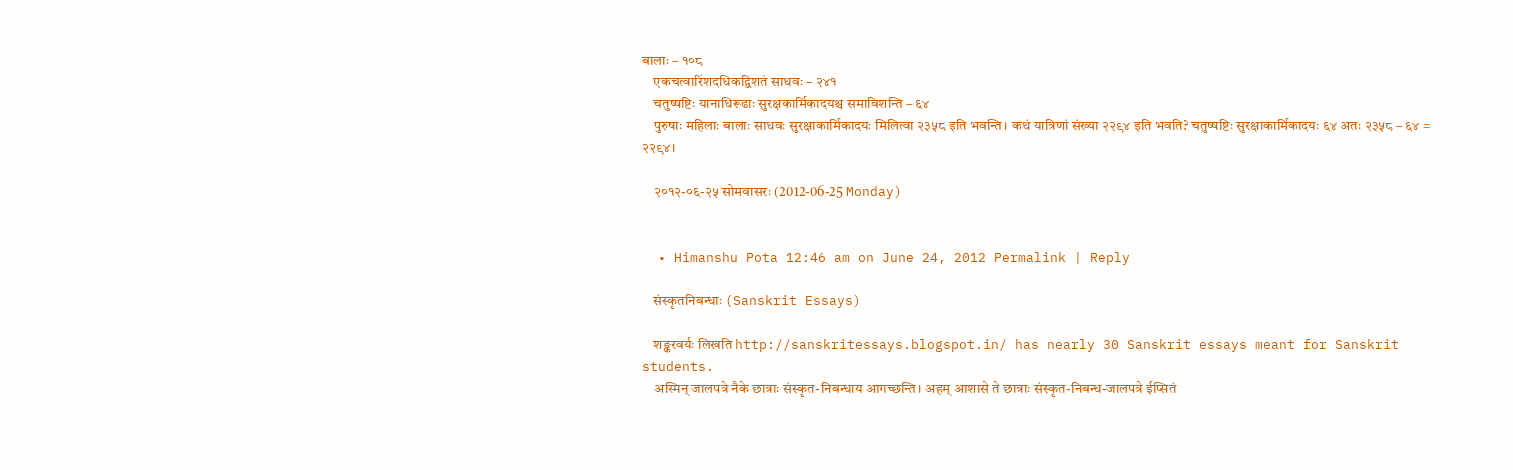बालाः – १०८
    एकचत्वारिंशदधिकद्विशतं साधवः – २४१
    चतुष्षष्टिः यानाधिरूढाः सुरक्षकार्मिकादयश्च समाविशन्ति – ६४
    पुरुषाः महिलाः बालाः साधवः सुरक्षाकार्मिकादयः मिलित्वा २३५८ इति भवन्ति। कथं यात्रिणां संख्या २२९४ इति भवति? चतुष्षष्टिः सुरक्षाकार्मिकादयः ६४ अतः २३५८ – ६४ = २२९४।

    २०१२-०६-२५ सोमवासरः (2012-06-25 Monday)


  • Himanshu Pota 12:46 am on June 24, 2012 Permalink | Reply

    संस्कृतनिबन्धाः (Sanskrit Essays)

    शङ्करवर्यः लिखति http://sanskritessays.blogspot.in/ has nearly 30 Sanskrit essays meant for Sanskrit students.
    अस्मिन् जालपत्रे नैके छात्राः संस्कृत-निबन्धाय आगच्छन्ति। अहम् आशासे ते छात्राः संस्कृत-निबन्ध-जालपत्रे ईप्सितं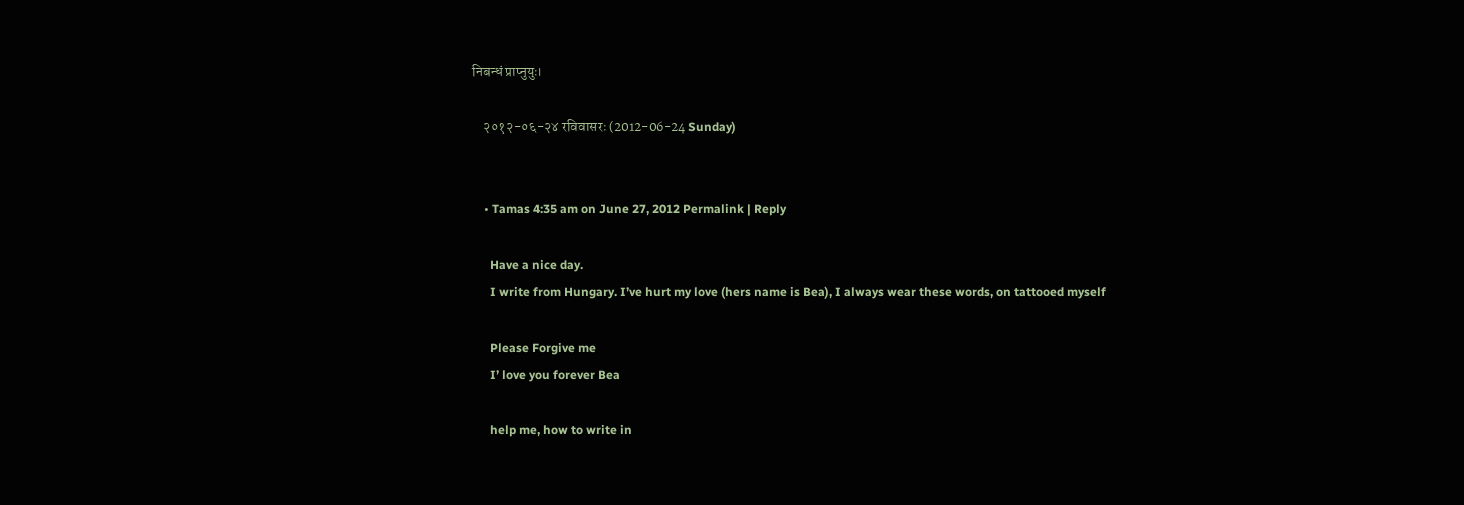निबन्धं प्राप्नुयुः।

    २०१२-०६-२४ रविवासरः (2012-06-24 Sunday)


    • Tamas 4:35 am on June 27, 2012 Permalink | Reply

      Have a nice day.
      I write from Hungary. I’ve hurt my love (hers name is Bea), I always wear these words, on tattooed myself

      Please Forgive me
      I’ love you forever Bea

      help me, how to write in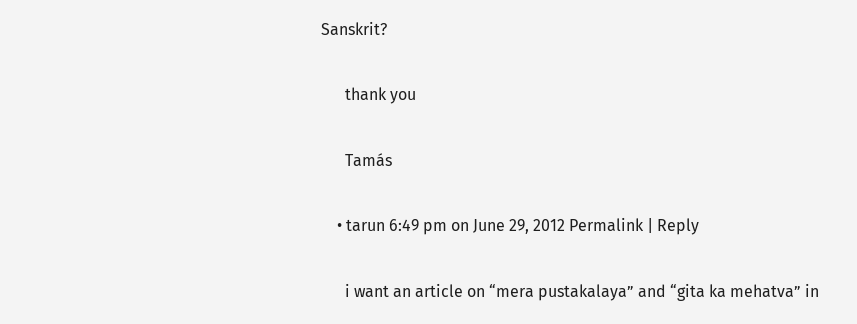Sanskrit?

      thank you

      Tamás

    • tarun 6:49 pm on June 29, 2012 Permalink | Reply

      i want an article on “mera pustakalaya” and “gita ka mehatva” in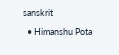sanskrit

  • Himanshu Pota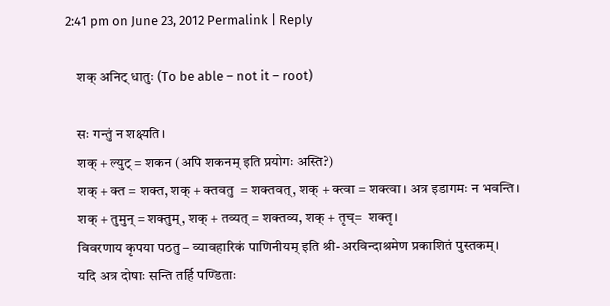2:41 pm on June 23, 2012 Permalink | Reply

    शक् अनिट् धातुः (To be able – not it – root)

    सः गन्तुं न शक्ष्यति।
    शक् + ल्युट् = शकन (अपि शकनम् इति प्रयोगः अस्ति?)
    शक् + क्त = शक्त, शक् + क्तवतु  = शक्तवत्, शक् + क्त्वा = शक्त्वा। अत्र इडागमः न भवन्ति।
    शक् + तुमुन् = शक्तुम्, शक् + तव्यत् = शक्तव्य, शक् + तृच्=  शक्तृ।
    विवरणाय कृपया पठतु – व्यावहारिकं पाणिनीयम् इति श्री-अरविन्दाश्रमेण प्रकाशितं पुस्तकम्।
    यदि अत्र दोषाः सन्ति तर्हि पण्डिताः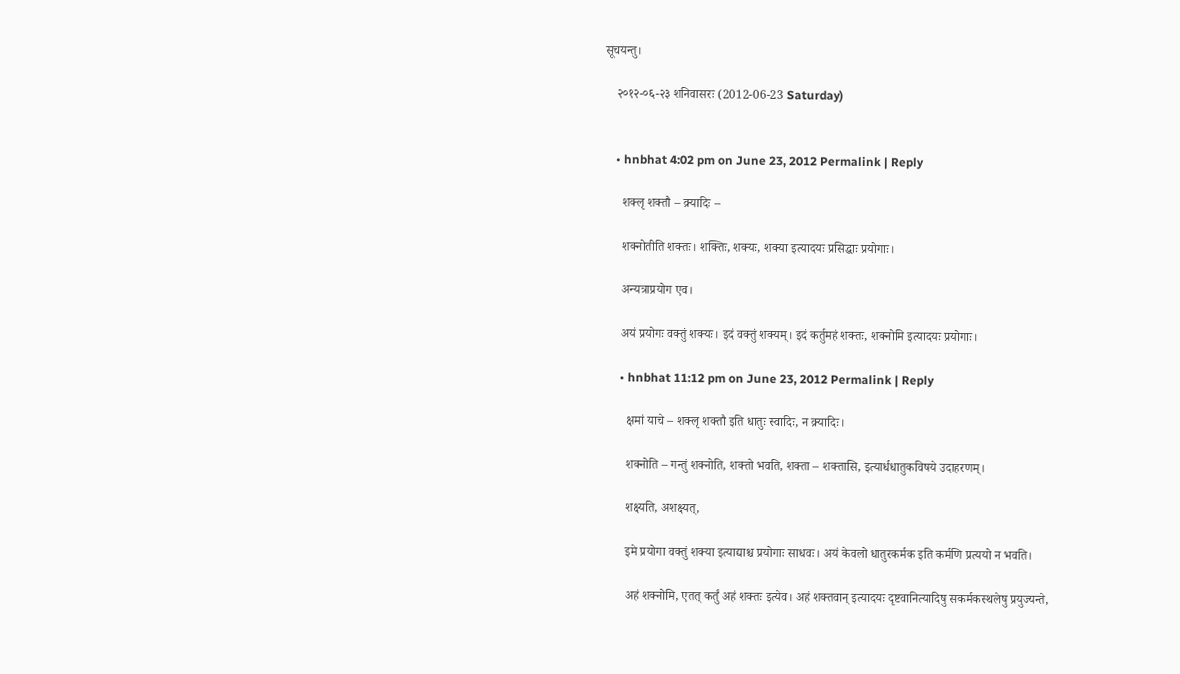सूचयन्तु।

    २०१२-०६-२३ शनिवासरः (2012-06-23 Saturday)


    • hnbhat 4:02 pm on June 23, 2012 Permalink | Reply

      शक्लृ शक्तौ – क्र्यादिः –

      शक्नोतीति शक्तः। शक्तिः, शक्यः, शक्या इत्यादयः प्रसिद्धाः प्रयोगाः।

      अन्यत्राप्रयोग एव।

      अयं प्रयोगः वक्तुं शक्यः। इदं वक्तुं शक्यम्। इदं कर्तुमहं शक्तः, शक्नोमि इत्यादयः प्रयोगाः।

      • hnbhat 11:12 pm on June 23, 2012 Permalink | Reply

        क्षमां याचे – शक्लृ शक्तौ इति धातुः स्वादिः, न क्र्यादिः।

        शक्नोति – गन्तुं शक्नोति, शक्तो भवति, शक्ता – शक्तासि, इत्यार्धधातुकविषये उदाहरणम्।

        शक्ष्यति, अशक्ष्यत्,

        इमे प्रयोगा वक्तुं शक्या इत्याद्याश्च प्रयोगाः साधवः। अयं केवलो धातुरकर्मक इति कर्मणि प्रत्ययो न भवति।

        अहं शक्नोमि, एतत् कर्तुं अहं शक्तः इत्येव। अहं शक्तवान् इत्यादयः दृष्टवानित्यादिषु सकर्मकस्थलेषु प्रयुज्यन्ते,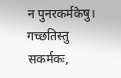न पुनरकर्मकेषु। गच्छतिस्तु सकर्मकः,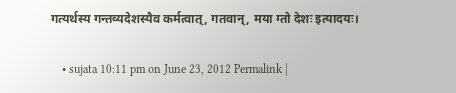गत्यर्थस्य गन्तव्यदेशस्यैव कर्मत्वात्, गतवान्, मया ग्तो देशः इत्यादयः।

    • sujata 10:11 pm on June 23, 2012 Permalink |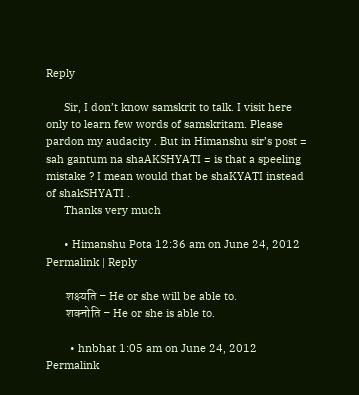Reply

      Sir, I don’t know samskrit to talk. I visit here only to learn few words of samskritam. Please pardon my audacity . But in Himanshu sir’s post = sah gantum na shaAKSHYATI = is that a speeling mistake ? I mean would that be shaKYATI instead of shakSHYATI .
      Thanks very much

      • Himanshu Pota 12:36 am on June 24, 2012 Permalink | Reply

        शक्ष्यति – He or she will be able to.
        शक्नोति – He or she is able to.

        • hnbhat 1:05 am on June 24, 2012 Permalink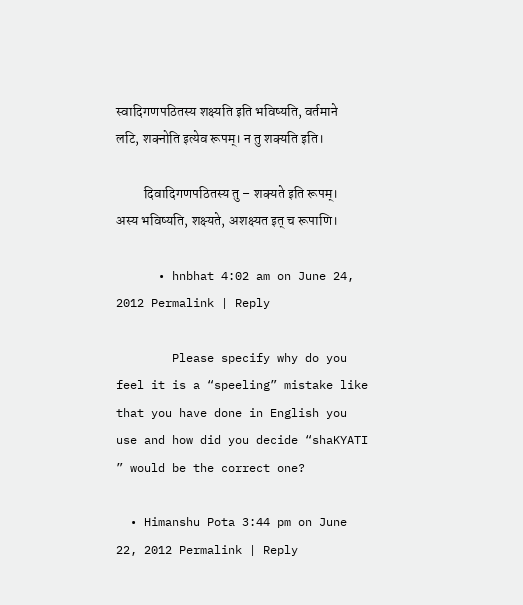स्वादिगणपठितस्य शक्ष्यति इति भविष्यति, वर्तमाने लटि, शक्नोति इत्येव रूपम्। न तु शक्यति इति।

          दिवादिगणपठितस्य तु – शक्यते इति रूपम्। अस्य भविष्यति, शक्ष्यते, अशक्ष्यत इत् च रूपाणि।

      • hnbhat 4:02 am on June 24, 2012 Permalink | Reply

        Please specify why do you feel it is a “speeling” mistake like that you have done in English you use and how did you decide “shaKYATI ” would be the correct one?

  • Himanshu Pota 3:44 pm on June 22, 2012 Permalink | Reply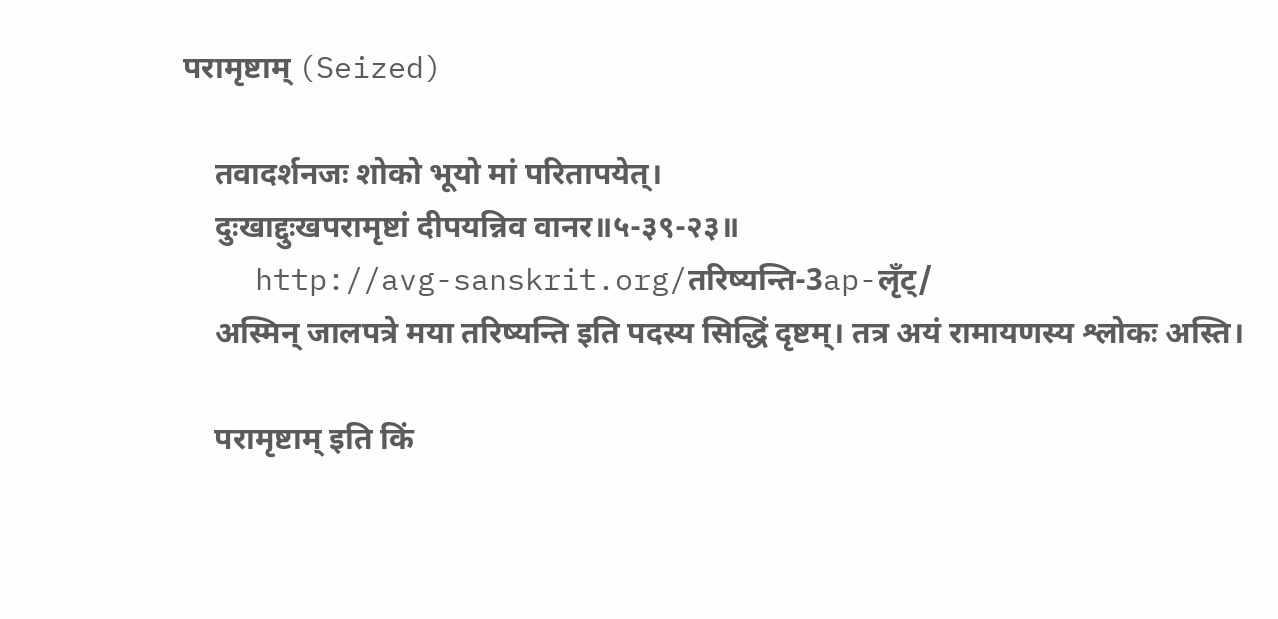परामृष्टाम् (Seized)

    तवादर्शनजः शोको भूयो मां परितापयेत्।
    दुःखाद्दुःखपरामृष्टां दीपयन्निव वानर॥५-३९-२३॥
    http://avg-sanskrit.org/तरिष्यन्ति-3ap-लृँट्/
    अस्मिन् जालपत्रे मया तरिष्यन्ति इति पदस्य सिद्धिं दृष्टम्। तत्र अयं रामायणस्य श्लोकः अस्ति।

    परामृष्टाम् इति किं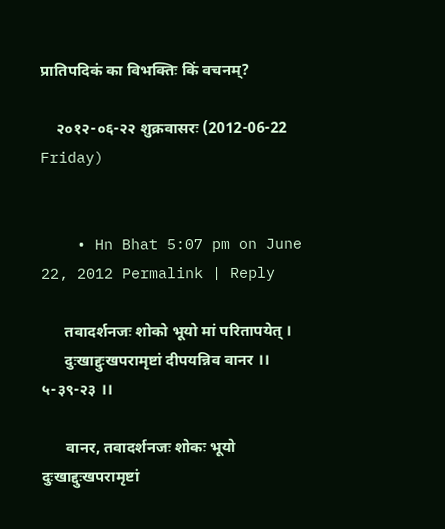प्रातिपदिकं का विभक्तिः किं वचनम्?

    २०१२-०६-२२ शुक्रवासरः (2012-06-22 Friday)


    • Hn Bhat 5:07 pm on June 22, 2012 Permalink | Reply

      तवादर्शनजः शोको भूयो मां परितापयेत् ।
      दुःखाद्दुःखपरामृष्टां दीपयन्निव वानर ।। ५-३९-२३ ।।

      वानर, तवादर्शनजः शोकः भूयो दुःखाद्दुःखपरामृष्टां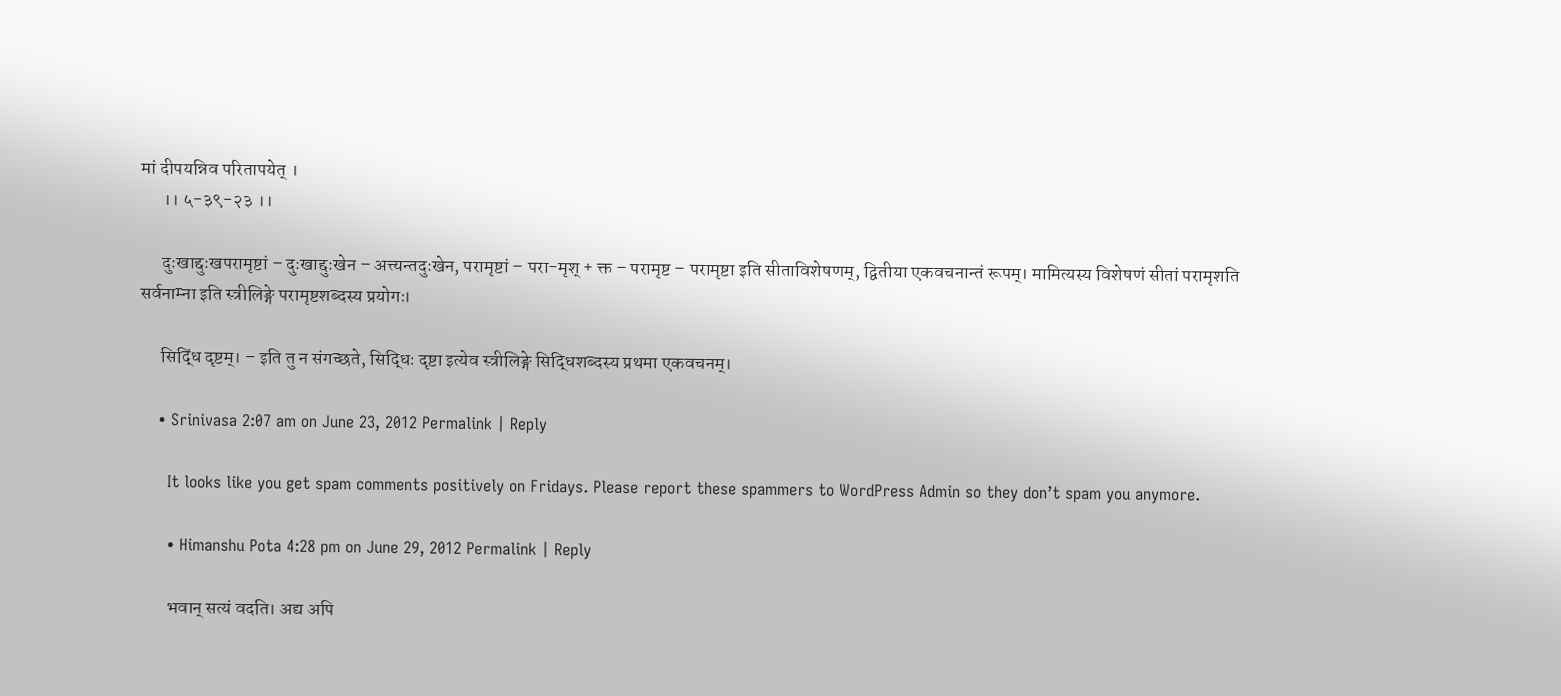मां दीपयन्निव परितापयेत् ।
      ।। ५-३९-२३ ।।

      दुःखाद्दुःखपरामृष्टां – दुःखाद्दुःखेन – अत्त्यन्तदुःखेन, परामृष्टां – परा-मृश् + क्त – परामृष्ट – परामृष्टा इति सीताविशेषणम्, द्वितीया एकवचनान्तं रूपम्। मामित्यस्य विशेषणं सीतां परामृशति सर्वनाम्ना इति स्त्रीलिङ्गे परामृष्टशब्दस्य प्रयोगः।

      सिद्धिं दृष्टम्। – इति तु न संगच्छते, सिद्धिः दृष्टा इत्येव स्त्रीलिङ्गे सिद्धिशब्दस्य प्रथमा एकवचनम्।

    • Srinivasa 2:07 am on June 23, 2012 Permalink | Reply

      It looks like you get spam comments positively on Fridays. Please report these spammers to WordPress Admin so they don’t spam you anymore.

      • Himanshu Pota 4:28 pm on June 29, 2012 Permalink | Reply

        भवान् सत्यं वदति। अद्य अपि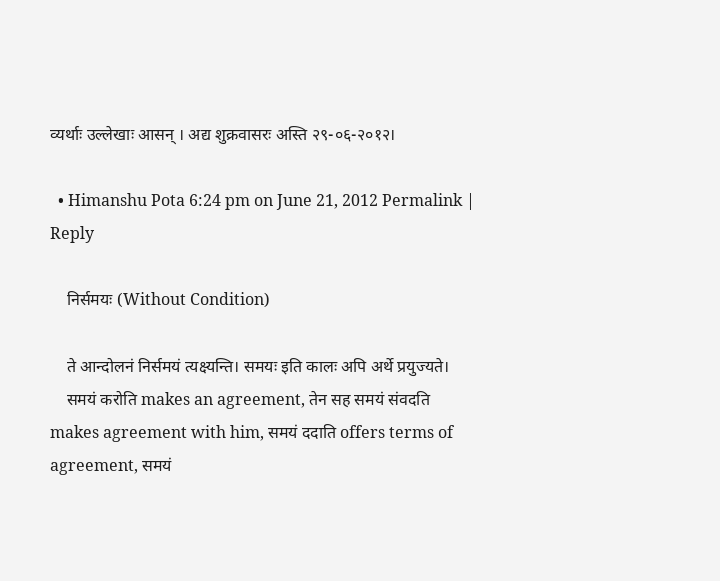व्यर्थाः उल्लेखाः आसन् । अद्य शुक्रवासरः अस्ति २९-०६-२०१२।

  • Himanshu Pota 6:24 pm on June 21, 2012 Permalink | Reply

    निर्समयः (Without Condition)

    ते आन्दोलनं निर्समयं त्यक्ष्यन्ति। समयः इति कालः अपि अर्थे प्रयुज्यते।
    समयं करोति makes an agreement, तेन सह समयं संवदति makes agreement with him, समयं ददाति offers terms of agreement, समयं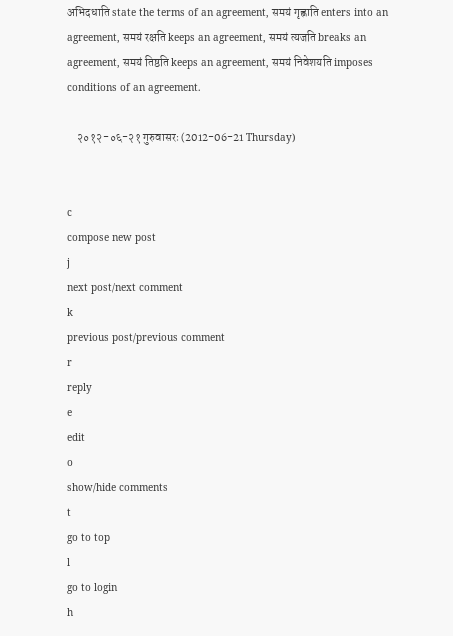अभिदधाति state the terms of an agreement, समयं गृह्णाति enters into an agreement, समयं रक्षति keeps an agreement, समयं त्यजति breaks an agreement, समयं तिष्ठति keeps an agreement, समयं निवेशयति imposes conditions of an agreement.

    २०१२-०६-२१ गुरुवासरः (2012-06-21 Thursday)


c
compose new post
j
next post/next comment
k
previous post/previous comment
r
reply
e
edit
o
show/hide comments
t
go to top
l
go to login
h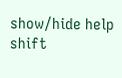show/hide help
shift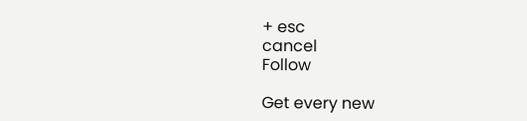+ esc
cancel
Follow

Get every new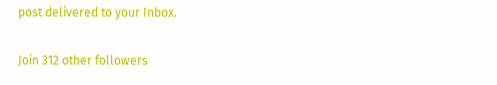post delivered to your Inbox.

Join 312 other followers